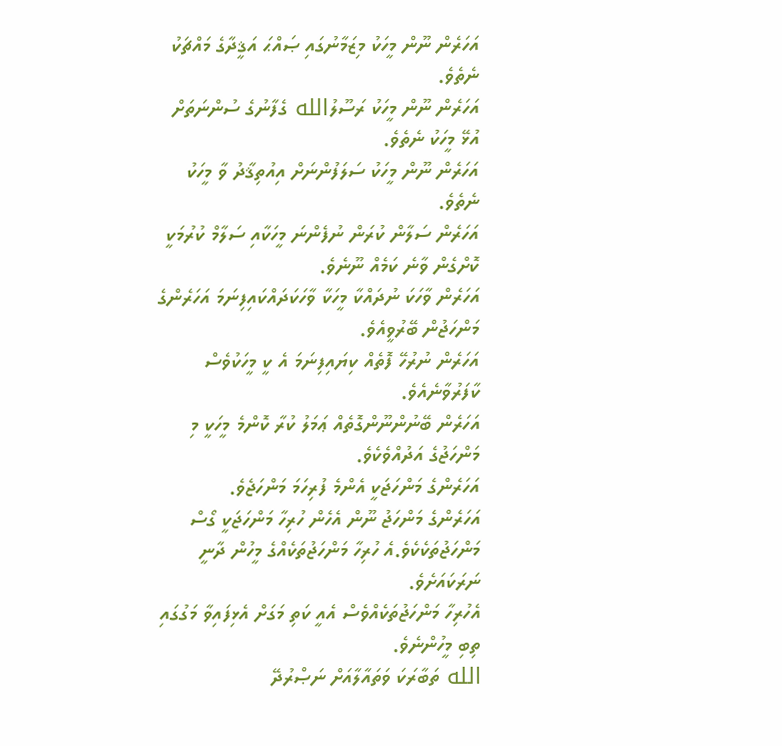އަހަރެން ނޫން މީހަކު މިޒަމާނުގައި ޞައްޙަ އަޤީދާގެ މައްޗަކު ނެތެވެ.
އަހަރެން ނޫން މީހަކު ރަސޫލުالله ގެފާނުގެ ސުންނަތަށް އުޅޭ މީހަކު ނެތެވެ.
އަހަރެން ނޫން މީހަކު ސަލަފުންނަށް އިއުތިޤާދު ވާ މީހަކު ނެތެވެ.
އަހަރެން ސަލާން ކުރަން ނުފެންނަ މީހަކާއި ސަލާމް ކުރުމަކީ ކޮށްގެން ވާނެ ކަމެއް ނޫނެވެ.
އަހަރެން ވާހަކަ ނުދައްކާ މީހަކާ ވާހަކަދައްކައިފިނަމަ އަހަރެންގެ މަންހަޖުން ބޭރުވީއެވެ.
އަހަރެން ނުރުހޭ ފޮތެއް ކިޔައިފިނަމަ އެ ކީ މީހަކުވެސް ކާފަރުވާނެއެވެ.
އަހަރެން ބޭނުންނޫންގޮތެއް ޢަމަލު ކުރާ ކޮންމެ މީހަކީ މި މަންހަޖުގެ އަދުއްވެކެވެ.
އަހަރެންގެ މަންހަޖަކީ އެންމެ ފުރިހަމަ މަންހަޖެވެ.
އަހަރެންގެ މަންހަޖު ނޫން އެހެން ހުރިހާ މަންހަޖަކީ ގޯސް މަންހަޖުތަކެކެވެ.އެ ހުރިހާ މަންހަޖުތަކެއްގެ މީހުން ދާނީ ނަރަކައަށެވެ.
އެހުރިހާ މަންހަޖުތަކެއްވެސް އެއީ ކަތި މަގަށް އެޅިފައިވާ މަގުގައި ތިބި މީހުންނެވެ.
الله ތަބާރަކަ ވަތައާލާއަށް ނަޞްރުދޭ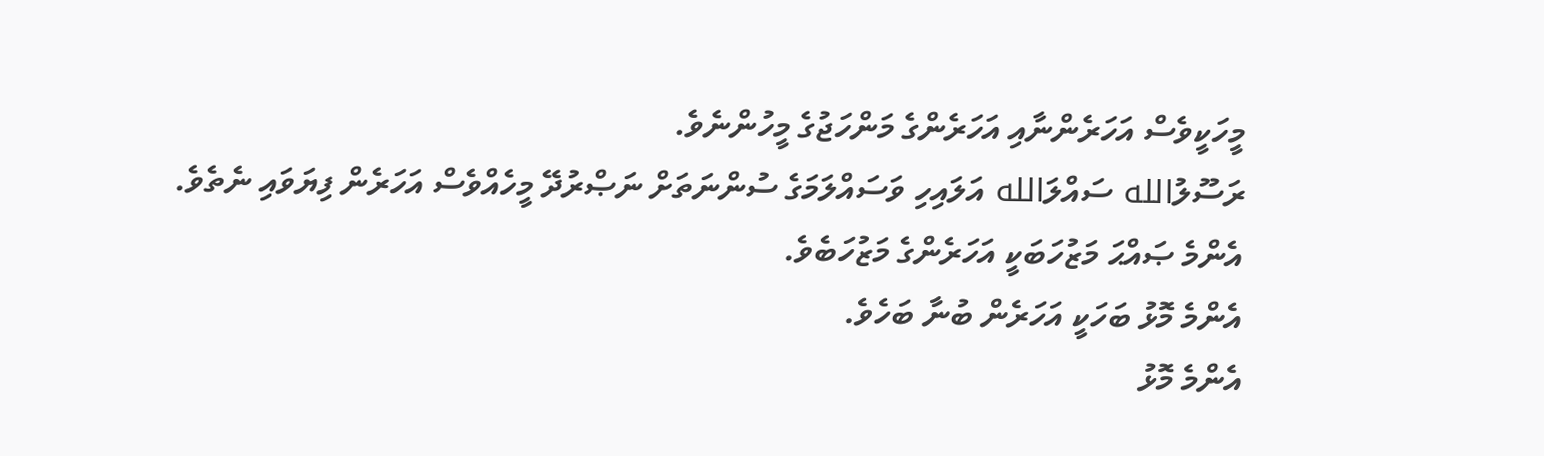މީހަކީވެސް އަހަރެންނާއި އަހަރެންގެ މަންހަޖުގެ މީހުންނެވެ.
ރަސޫލުالله ސައްލަالله އަލައިހި ވަސައްލަމަގެ ސުންނަތަށް ނަޞްރުދޭ މީހެއްވެސް އަހަރެން ފިޔަވައި ނެތެވެ.
އެންމެ ޞައްޙަ މަޒުހަބަކީ އަހަރެންގެ މަޒުހަބެވެ.
އެންމެ މޮޅު ބަހަކީ އަހަރެން ބުނާ ބަހެވެ.
އެންމެ މޮޅު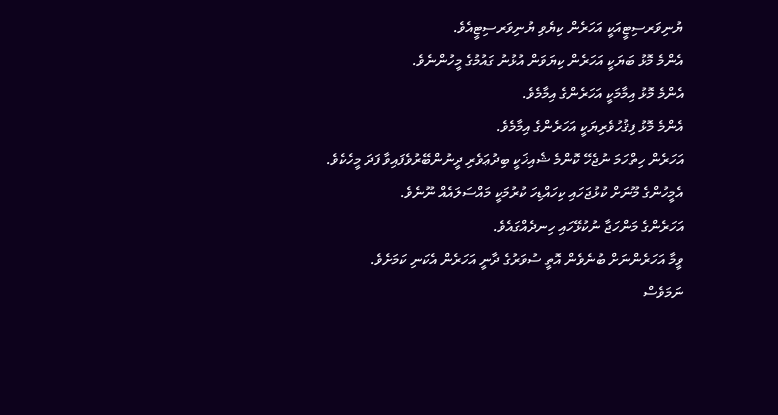ޔުނިވަރސިޓީއަކީ އަހަރެން ކިޔެވި ޔުނިވަރސިޓީއެވެ.
އެންމެ މޮޅު ބަޔަކީ އަހަރެން ކިޔަވަން އުޅުނު ގައުމުގެ މީހުންނެވެ.
އެންމެ މޮޅު އިމާމަކީ އަހަރެންގެ އިމާމެވެ.
އެންމެ މޮޅު ފިޤުހުވެރިޔަކީ އަހަރެންގެ އިމާމެވެ.
އަހަރެން ހިތްހަމަ ނުޖެހޭ ކޮންމެ ޝެއިޚަކީ ބިދުޢަވެރި ދީނުންބޭރުވެފައިވާ ފަދަ މީހެކެވެ.
އެމީހުންގެ މޫނަށް ކުޅުޖަހައި ކިހައްޑިހަ ކުރުމަކީ މައްސަލައެއް ނޫނެވެ.
އަހަރެންގެ މަންހަޖާ ނުކުޅޭހައި ހިނދެއްގައެވެ.
ވީމާ އަހަރެންނަށް ބުނެވެން އޮތީ ސުވަރުގެ ދާނީ އަހަރެން އެކަނި ކަމަށެވެ.
ނަމަވެސް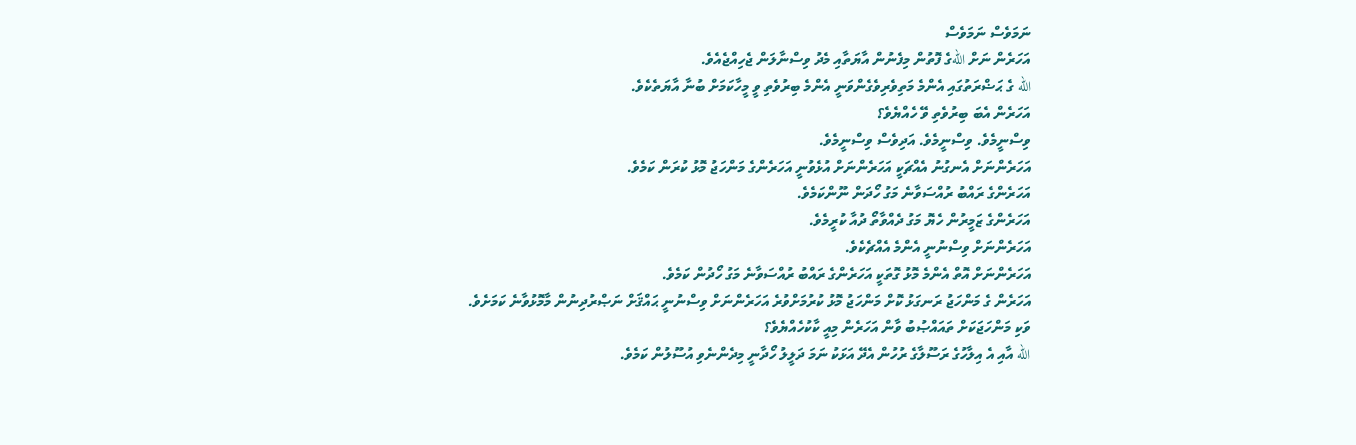ނަމަވެސް ނަމަވެސް
އަހަރެން ނަށް اللهގެ ފޮތުން މިފެނުން އާޔަތާއި މެދު ވިސްނާލަން ޖެހިއްޖެއެވެ.
الله ގެ ޙަޟްރަތުގައި އެންމެ މަތިވެރިވެގެންވަނީ އެންމެ ބިރުވެތި ވީ މީހާކަމަށް ބުނާ އާޔަތެކެވެ.
އަހަރެން އެބަ ބިރުވެތި ވޭ ހެއްޔެވެ؟
ވިސްނީމެވެ. ވިސްނީމެވެ. އަދިވެސް ވިސްނީމެވެ.
އަހަރެންނަށް އެނގުނު އެއްޗަކީ އަހަރެންނަށް އުޅެވުނީ އަހަރެންގެ މަންހަޖު މޮޅު ކުރަން ކަމެވެ.
އަހަރެންގެ ރައްބު ރުއްސަވާނެ މަގު ހޯދަން ނޫންކަމެވެ.
އަހަރެންގެ ޒަމީރުން ހެޔޮ މަގު ދެއްވާތޯ ދުއާ ކުރީމެވެ.
އަހަރެންނަށް ވިސްނުނީ އެންމެ އެއްޗެކެވެ.
އަހަރެންނަށް އޮތް އެންމެ މޮޅު ގޮތަކީ އަހަރެންގެ ރައްބު ރުއްސަވާނެ މަގު ހޯދުން ކަމެވެ.
އަހަރެން ގެ މަންހަޖު ރަނގަޅު ކޮށް މަންހަޖު މޮޅު ކުރުމަށްވުރެ އަހަރެންނަށް ވިސްނުނީ ޙައްޤަށް ނަޞްރުދިނުން މާމޮޅުވާނެ ކަމަށެވެ.
ވަކި މަންހަޖަކަށް ތައައްޞުބު ވާން އަހަރެން މިއީ ކާކުހެއްޔެވެ؟
الله އާއި އެ އިލާހުގެ ރަސޫލާގެ ރުހުން އެދޭ އަޅަކު ނަމަ ދަލީލު ހޯދާނީ މިދެންނެވި އުސޫލުން ކަމެވެ.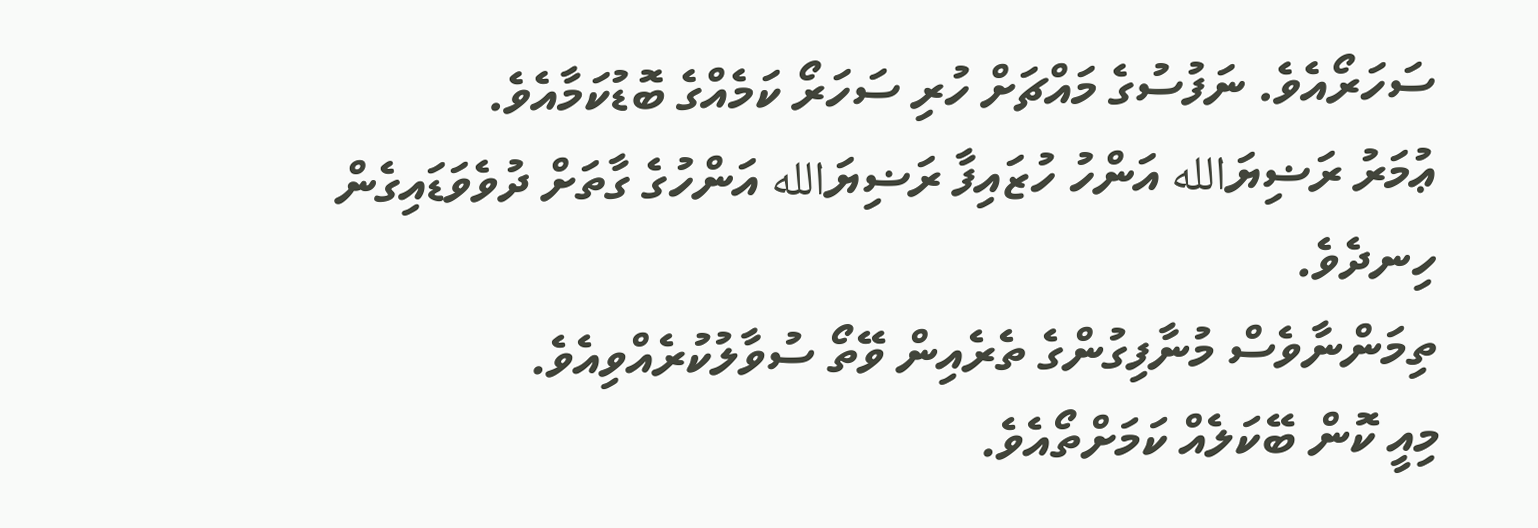ސަހަރޯއެވެ. ނަފުސުގެ މައްޗަށް ހުރި ސަހަރޯ ކަމެއްގެ ބޮޑުކަމާއެވެ.
ޢުމަރު ރަޟިޔަالله އަންހު ހުޒައިފާ ރަޟިޔަالله އަންހުގެ ގާތަށް ދުވެވަޑައިގެން ހިނދެވެ.
ތިމަންނާވެސް މުނާފިގުންގެ ތެރެއިން ވޭތޯ ސުވާލުކުރެއްވިއެވެ.
މިއީ ކޮން ބޭކަލެއް ކަމަށްތޯއެވެ.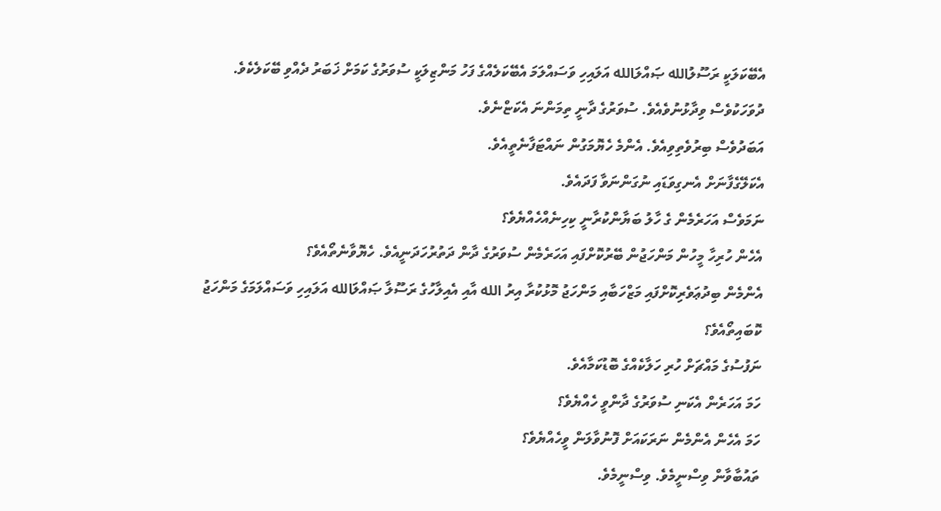އެބޭކަލަކީ ރަސޫލުالله ޞައްލަالله އަލައިހި ވަސައްލަމަ އެބޭކަލެއްގެ ފަހު މަންޒިލަކީ ސުވަރުގެ ކަމަށް ޚަބަރު ދެއްވި ބޭކަލެކެވެ.
ދުވަހަކުވެސް ވިދާޅުނުވެއެވެ. ސުވަރުގެ ދާނީ ތިމަންނަ އެކަޏްނެވެ.
އަބަދުވެސް ބިރުވެތިވިއެވެ. އެންމެ ހެޔޮމަގުން ނައްޓަފާނެތީއެވެ.
އެކަލޭގެފާނަށް އެނގިވަޑައި ނުގަންނަވާ ފަދައެވެ.
ނަމަވެސް އަހަރެމެން ގެ ހާލު ބަޔާންކުރާނީ ކިހިނެއްހެއްޔެވެ؟
އެހެން ހުރިހާ މީހުން މަންހަޖުން ބޭރުކޮށްފައި އަހަރެމެން ސުވަރުގެ ދާން ދަތުރުހަދަނީއެވެ. ހެޔޮވާނެތޯއެވެ؟
އެންމެން ބިދުޢަވެރިކޮށްފައި މަޒްހަބާއި މަންހަޖު މޮޅުކުރާ އިރު الله އާއި އެއިލާހުގެ ރަސޫލާ ޞައްލަالله އަލައިހި ވަސައްލަމަގެ މަންހަޖު ކޮބައިތޯއެވެ؟
ނަފުސުގެ މައްޗަށް ހުރި ހަލާކެއްގެ ބޮޑުކަމާއެވެ.
ހަމަ އަހަރެން އެކަނި ސުވަރުގެ ދާންވީ ހެއްޔެވެ؟
ހަމަ އެހެން އެންމެން ނަރަކައަށް ފޮނުވާލަން ވީހެއްޔެވެ؟
ތައުބާވާން ވިސްނީމެވެ. ވިސްނީމެވެ.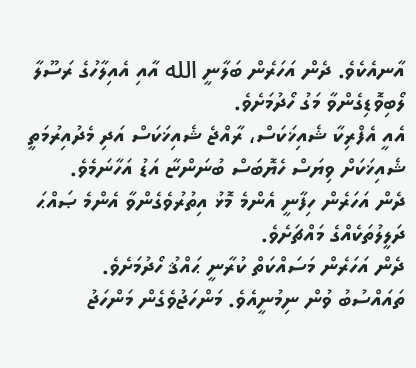އާނއެކެވެ. ދެން އަހަރެން ބަލާނީ الله އާއި އެއިލާހުގެ ރަސޫލާ ލޯބިވޮޑިގެންވާ މަގު ހޯދުމަށެވެ.
އެއީ އެފްރިކާ ޝެއިޚަކަސް، ރާއްޖެ ޝެއިޚަކަސް އަދި މެދުއިރުމަތީ ޝެއިޚަކަށް ވިޔަސް ހެޔޮބަސް ބުނަންޏާ އަޑު އަހާނަމެވެ.
ދެން އަހަރެން ހިފާނީ އެންމެ މޮޅު އިތުރުވެގެންވާ އެންމެ ޞައްޙަ ދަލީލުތަކެއްގެ މައްޗަށެވެ.
ދެން އަހަރެން މަސައްކަތް ކުރާނީ ޙައްޤު ހޯދުމަށެވެ.
ތައައްސުބު ވުން ނިމުނީއެވެ. މަންހަޖުވެގެން މަންހަޖު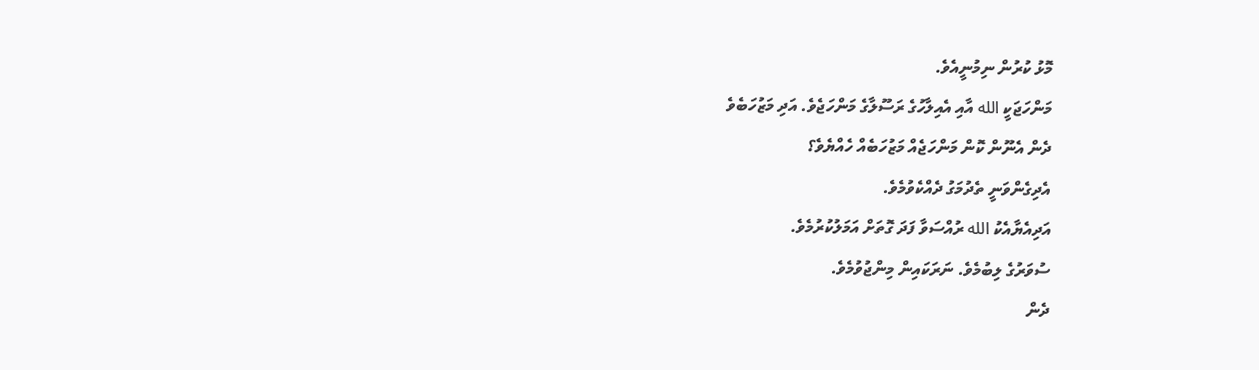މޮޅު ކުރުން ނިމުނީއެވެ.
މަންހަޖަކީ الله އާއި އެއިލާހުގެ ރަސޫލާގެ މަންހަޖެވެ. އަދި މަޒުހަބެވެ
ދެން އެނޫން ކޮން މަންހަޖެއް މަޒުހަބެއް ހެއްޔެވެ؟
އެދިގެންވަނީ ތެދުމަގު ދެއްކެވުމެވެ.
އަދިއެޔާއެކު الله ރުއްސަވާ ފަދަ ގޮތަށް އަމަލުކުރުމެވެ.
ސުވަރުގެ ލިބުމެވެ. ނަރަކައިން މިންޖުވުމެވެ.
ދެން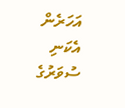އަހަރެން އެކަނި ސުވަރުގެ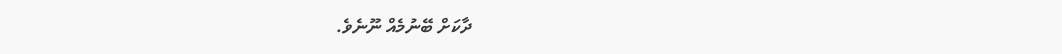ދާކަށް ބޭނުމެއް ނޫނެވެ.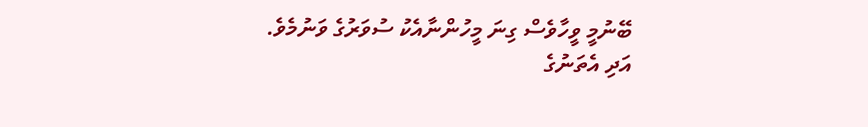ބޭނުމީ ވީހާވެސް ގިނަ މީހުންނާއެކު ސުވަރުގެ ވަނުމެވެ.
އަދި އެތަނުގެ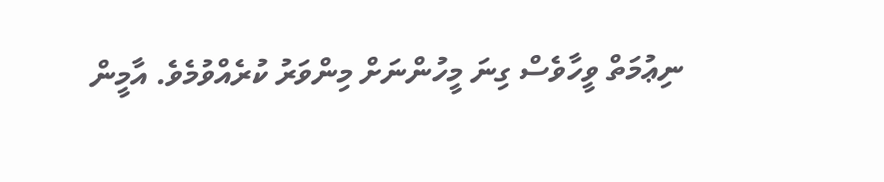ނިޢުމަތް ވީހާވެސް ގިނަ މީހުންނަށް މިންވަރު ކުރެއްވުމެވެ. އާމީން